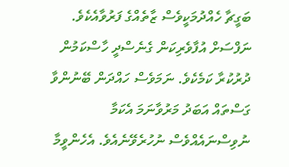ބަގީޗާ ހެއްދުމަކީވެސް ޒާތެއްގެ ފަރުވާއެކެވެ. ނަފްސަށް އުފާވެރިކަން ގެނެސްދީ ހާސްކަމުން ދުރުކުރާ ކަމެކެވެ. ނަމަވެސް ހައްދަން ބޭނުންވާ ގަސްތައް އަބަދު މަރުވާނަމަ އެކަމާ ނުވިސްނައެއްވެސް ނުހުރެވޭނެއެވެ. އެހެންވީމާ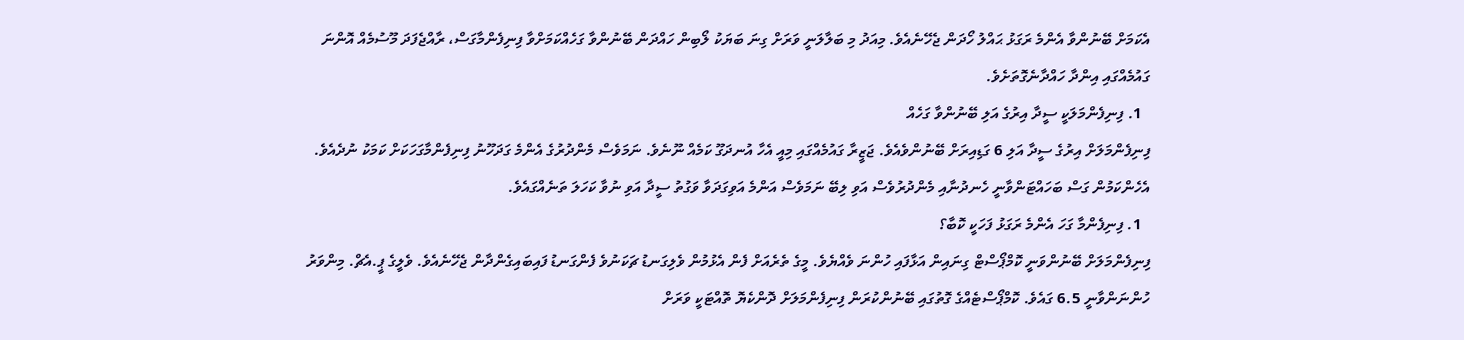އެކަމަށް ބޭނުންވާ އެންމެ ރަގަޅު ޙައްލު ހޯދަން ޖެހޭނެއެވެ. މިއަދު މި ބަލާލަނީ ވަރަށް ގިނަ ބަޔަކު ލޯބިން ހައްދަން ބޭނުންވާ ގަހެއްކަމަށްވާ ފިނިފެންމާގަސް، ރާއްޖެފަދަ މޫސުމެއް އޮންނަ ގައުމެއްގައި އިންދާ ހައްދާނެގޮތަށެވެ.
  1. ފިނިފެންމަލަކީ ސީދާ އިރުގެ އަލި ބޭނުންވާ ގަހެއް
ފިނިފެންމަލަށް އިރުގެ ސީދާ އަލި 6 ގަޑިއިރަށް ބޭނުންވެއެވެ. ޖަޒީރާ ގައުމެއްގައި މިއީ އެހާ އުނދަގޫ ކަމެއް ނޫނެވެ. ނަމަވެސް މެންދުރުގެ އެންމެ ގަދަހޫނު ފިނިފެންމާގަހަކަށް ކަމަކު ނުދެއެވެ. އެހެންކަމުން ގަސް ބަހައްޓަންވާނީ ހެނދުނާއި މެންދުރުވެސް އަވި ލިބޭ ނަމަވެސް އަންމެ އަވިގަދަވާ ވަގުތު ސީދާ އަވި ނުވާ ކަހަލަ ތަނެއްގައެވެ.
  1. ފިނިފެންމާ ގަހަ އެންމެ ރަގަޅު ފަހަކީ ކޮބާ؟
ފިނިފެންމަލަށް ބޭނުންވަނީ ކޮމްޕޯސްޓް ގިނައިން އަޅާފައި ހުންނަ ވެއްޔެވެ. މީގެ ތެރެއަށް ފެން އެޅުމުން ވެލިގަނޑު ޗަކަނުވެ ފެންގަނޑު ފައިބައިގެންދާން ޖެހޭނެއެވެ. ވެލީގެ ޕީ.އެޗް. މިންވަރު ހުންނަންވާނީ 6.5 ގައެވެ. ކޮމްޕޯސްޓެއްގެ ގޮތުގައި ބޭނުންކުރަން ފިނިފެންމަލަށް ދޮންކެޔޮ ތޮއްޓަކީ ވަރަށް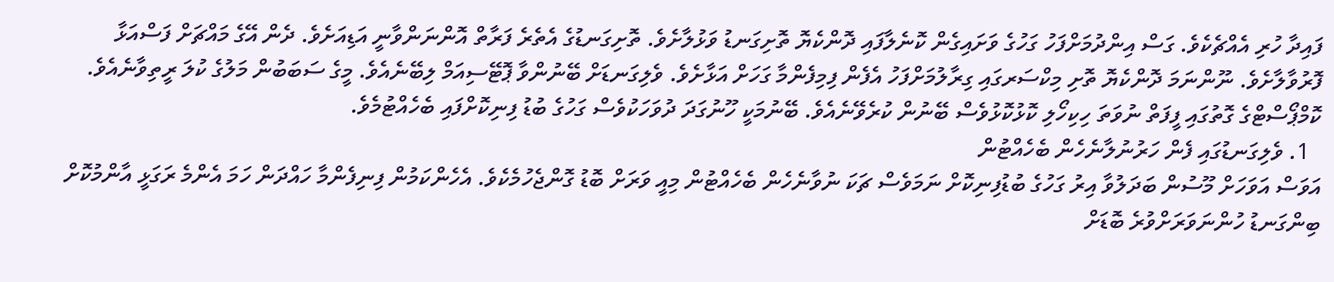ފައިދާ ހުރި އެއްޗެކެވެ. ގަސް އިންދުމަށްފަހު ގަހުގެ ވަށައިގެން ކޮނެލާފައި ދޮންކެޔޮ ތޮށިގަނޑު ވަޅުލާށެވެ. ތޮށިގަނޑުގެ އެތެރެ ފަރާތް އޮންނަންވާނީ އަޑިއަށެވެ. ދެން އޭގެ މައްޗަށް ފަސްއަޅާ ފޮރުވާލާށެވެ. ނޫންނަމަ ދޮންކެޔޮ ތޮށި މިކްސަރގައި ގިރާލުމަށްފަހު އެފެން ފިމިފެންމާ ގަހަށް އަޅާށެވެ. ވެލިގަނޑަށް ބޭނުންވާ ޕޮޓޭސިއަމް ލިބޭނެއެވެ. މީގެ ސަބަބުން މަލުގެ ކުލަ ރީތިވާނެއެވެ. ކޮމްޕޯސްޓްގެ ގޮތުގައި ފީފަތް ނުވަތަ ހިކިހޯލި ކޮޅުކޮޅުވެސް ބޭނުން ކުރެވޭނެއެވެ. ބޭނުމަކީ ހޫނުގަދަ ދުވަހަކުވެސް ގަހުގެ ބުޑު ފިނިކޮށްފައި ބެހެއްޓުމެވެ.
  1. ވެލިގަނޑުގައި ފެން ހަރުނުލާނެހެން ބެހެއްޓުން
އަވަސް އަވަހަށް މޫސުން ބަދަލުވާ އިރު ގަހުގެ ބުޑުފިނިކޮށް ނަމަވެސް ޗަކަ ނުވާނެހެން ބެހެއްޓުން މިއީ ވަރަށް ބޮޑު ގޮންޖެހުމެކެވެ. އެހެންކަމުން ފިނިފެންމާ ހައްދަން ހަމަ އެންމެ ރަގަޅީ އާންމުކޮށް ބިންގަނޑު ހުންނަވަރަށްވުރެ ބޮޑަށް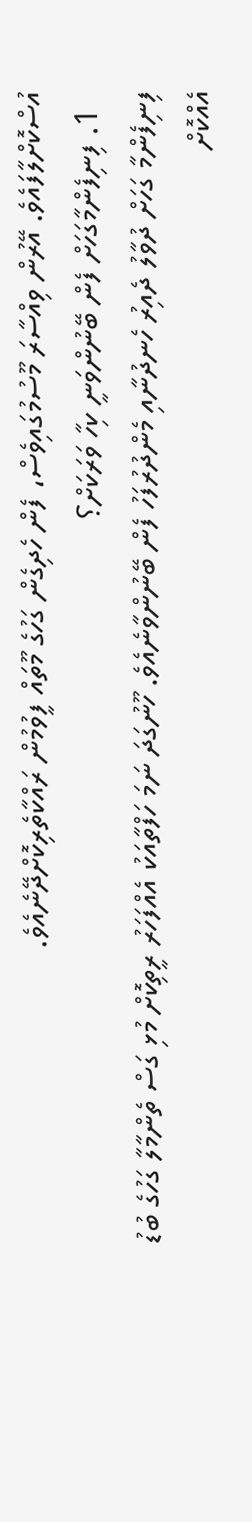އުސްކޮށްލާފައެވެ. އޭރުން ވިއްސާރަ މޫސުމުގައިވެސް، ފެން ހެދިގެން ގަހުގެ މޫތައް ފީވުމުން ރައްކާތެރިކޮށްދޭނެއެވެ.
  1. ފިނިފެންމާގަހަށް ފެން ބޭނުންވަނީ ކިހާ ވަރަކަށް؟
ފިނިފެންމާ ގަހަށް ދުވާލު ދެއިރު ހެނދުނާއި މެންދުރުފަހު ފެން ބޭނުންވާނެއެވެ. ހޫނުގަދަ ނަމަ ހަފްތާއަކު އެއްފަހަރު ރީތިކޮށް މުޅި ގަސް ތެންމާލާ ގަހުގެ ބުޑު އެއްކޮށް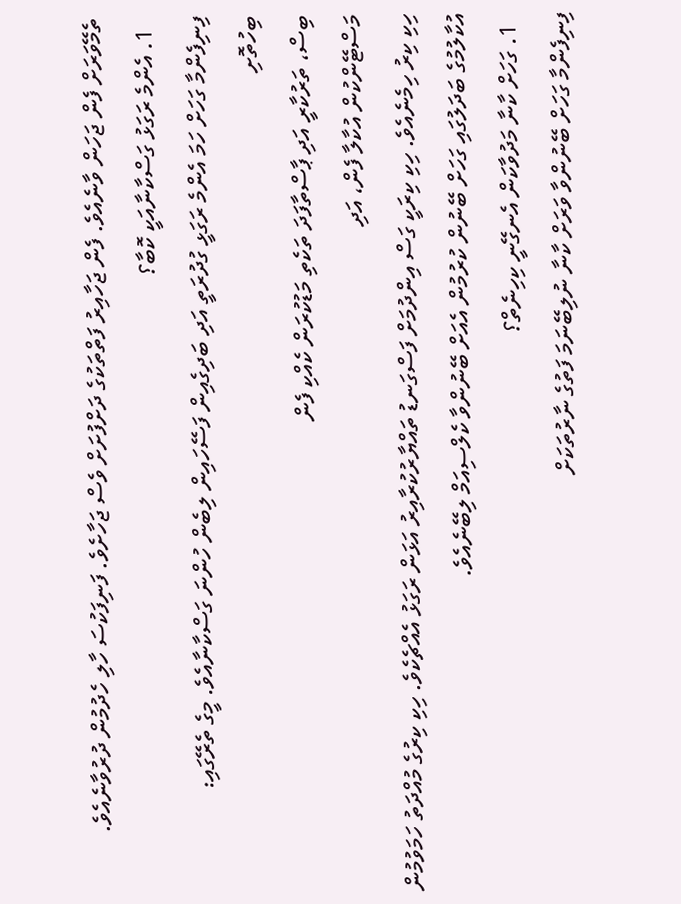ތެމޭވަރަށް ފެން ޖަހަން ވާނެއެވެ. ފެން ޖަހާއިރު ފަތްތަކުގެ ދަށްފުށަށް ވެސް ޖަހާށެވެ. ފަނިފަކުސަ ހާލި ހެދުމުން ދުރުވާނެއެވެ.
  1. އެންމެ ރަގަޅު ގަސްކާނާއަކީ ކޮބާ؟
ފިނިފެންމާ ގަހަށް ހަމަ އެންމެ ރަގަޅީ ގުދުރަތީ އަދި ބަދިގެއިން ފަސޭހައިން ލިބެން ހުންނަ ގަސްކާނާއެވެ. މީގެ ތެރޭގައި:
ބިހުތޮށި
ބިސް، ތަރުކާރީ އަދި ޕާސްތާފަދަ ތަކެތި މަޑުކުރަން ކެއްކި ފެން
މަސްޓޭންކުން އުކާލާ ފެން، އަދި
ހިކި ކިރު ހިމެނެއެވެ. ހިކި ކިރަކީ ގަސް އިންދުމަށް ފަސްގަނޑު ތައްޔާރުކުރާއިރު އަޅަން ރަގަޅު އެއްޗެކެވެ. ހިކި ކިރުގެ މުއްދަތު ހަމަވުމުން އުކާލުމުގެ ބަދަލުގައި ގަހަށް ބޭނުން ކުރުމުން އެއަށް ބޭނުންވާ ކެލްސިއަމް ލިބޭނެއެވެ.
  1. ގަހަށް ކާނާ މަދުވާކަން އެނގޭނީ ކިހިނެތް؟
ފިނިފެންމާ ގަހަށް ބޭނުންވާ ވަރަށް ކާނާ ނުލިބޭނަމަ ފަތުގެ ނާރުތަކަށް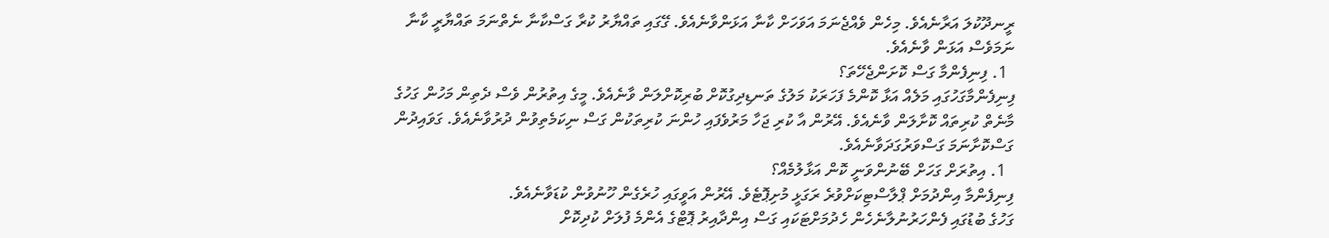ރީނދޫކުލަ އަރާނެއެވެ. މިހެން ވެއްޖެނަމަ އަވަހަށް ކާނާ އަޅަންވާނެއެވެ. ގޭގައި ތައްޔާރު ކުރާ ގަސްކާނާ ނެތްނަމަ ތައްޔާރީ ކާނާ ނަމަވެސް އަޅަން ވާނެއެވެ.
  1. ފިނިފެންމާ ގަސް ކޮށަންޖެހޭތަ؟
ފިނިފެންމާގަހުގައި މަލެއް އަޅާ ކޮންމެ ފަހަރަކު މަލުގެ ތަނޑިދިގުކޮށް ބުރިކޮށްލަން ވާނެއެވެ. މީގެ އިތުރުން ވެސް ދެތިން މަހުން ގަހުގެ މާނެތް ކުރިތައް ކޮށާލަން ވާނެއެވެ. އޭރުން އާ ކުރި ޖަހާ މަރުވެފައި ހުންނަ ކުރިތަކުން ގަސް ނިކަމެތިވުން ދުރުވާނެއެވެ. ގަވައިދުން ގަސްކޮށާނަމަ ގަސްވަރުގަދަވާނެއެވެ.
  1. އިތުރަށް ގަހަށް ބޭނުންވަނީ ކޮން އަޅާލުމެއް؟
ފިނިފެންމާ އިންދުމަށް ޕްލާސްޓިކަށްވުރެ ރަގަޅީ މުށިޕޮޓެވެ. އޭރުން އަވީގައި ހުރެގެން ހޫނުވުން ކުޑަވާނެއެވެ.
ގަހުގެ ބުޑުގައި ފެންހަރުނުލާނެހެން ހެދުމަށްޓަކައި ގަސް އިންދާއިރު ޕޮޓްގެ އެންމެ ފުލަށް ކުދިކޮށް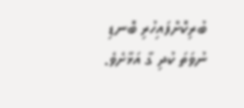ބުރިކޮށްފައިހުރި ބޮނޑި ނުވަތަ ކުދި ގާ އަޅާށެވެ.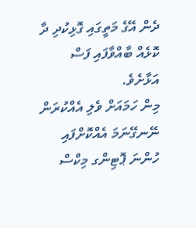ދެން އޭގެ މަތީގައި ގޮޅިކުދި ދާ ކޮޅެއް ބާއްވާފައި ފަސް އަޅާށެވެ.
މިން ހަމައަށް ވެލި އެއްކުރަން ނޭނގޭނަމަ އެއްކޮށްފައި ހުންނަ ޕޮޓިންގ މިކްސް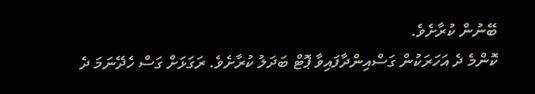ބޭނުން ކުރާށެވެ.
ކޮންމެ ދެ އަހަރަކުން ގަސްއިންދާފައިވާ ޕޮޓް ބަދަލު ކުރާށެވެ. ރަގަޅަށް ގަސް ހެދޭނަމަ ދެ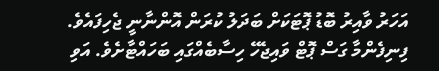އަހަރު ވާއިރު ބޮޑު ޕޮޓަކަށް ބަދަލު ކުރަން އޮންނާނީ ޖެހިފައެވެ.
ފިނިފެންމާ ގަސް ޕޮޓް ވައިޖެހޭ ހިސާބެއްގައި ބަހައްޓާށެވެ. އަވި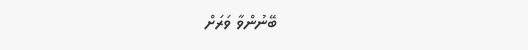ބޭނުންވާ ވަރަށް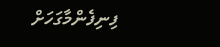ފިނިފެންމާގަހަށް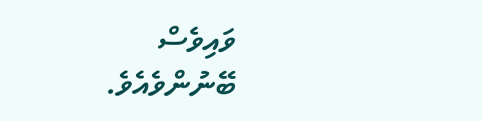ވައިވެސް ބޭނުންވެއެވެ.